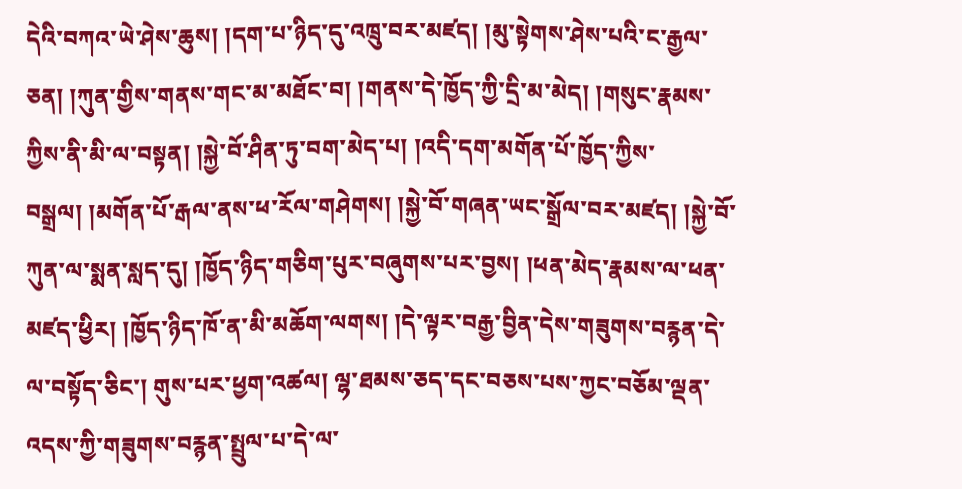དེའི་བཀའ་ཡེ་ཤེས་ཆུས། །དག་པ་ཉིད་དུ་འཁྲུ་བར་མཛད། །མུ་སྟེགས་ཤེས་པའི་ང་རྒྱལ་ཅན། །ཀུན་གྱིས་གནས་གང་མ་མཐོང་བ། །གནས་དེ་ཁྱོད་ཀྱི་དྲི་མ་མེད། །གསུང་རྣམས་ཀྱིས་ནི་མི་ལ་བསྟན། །སྐྱེ་བོ་ཤིན་ཏུ་བག་མེད་པ། །འདི་དག་མགོན་པོ་ཁྱོད་ཀྱིས་བསྒྲལ། །མགོན་པོ་རྒལ་ནས་ཕ་རོལ་གཤེགས། །སྐྱེ་བོ་གཞན་ཡང་སྒྲོལ་བར་མཛད། །སྐྱེ་བོ་ཀུན་ལ་སྨན་སླད་དུ། །ཁྱོད་ཉིད་གཅིག་པུར་བཞུགས་པར་བྱས། །ཕན་མེད་རྣམས་ལ་ཕན་མཛད་ཕྱིར། །ཁྱོད་ཉིད་ཁོ་ན་མི་མཆོག་ལགས། །དེ་ལྟར་བརྒྱ་བྱིན་དེས་གཟུགས་བརྙན་དེ་ལ་བསྟོད་ཅིང་། གུས་པར་ཕྱག་འཚལ། ལྷ་ཐམས་ཅད་དང་བཅས་པས་ཀྱང་བཅོམ་ལྡན་འདས་ཀྱི་གཟུགས་བརྙན་སྤྲུལ་པ་དེ་ལ་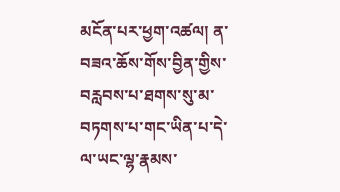མངོན་པར་ཕྱག་འཚལ། ན་བཟའ་ཆོས་གོས་བྱིན་གྱིས་བརླབས་པ་ཐགས་སུ་མ་བཏགས་པ་གང་ཡིན་པ་དེ་ལ་ཡང་ལྷ་རྣམས་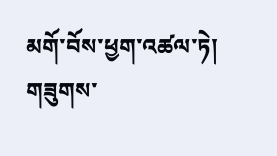མགོ་བོས་ཕྱག་འཚལ་ཏེ། གཟུགས་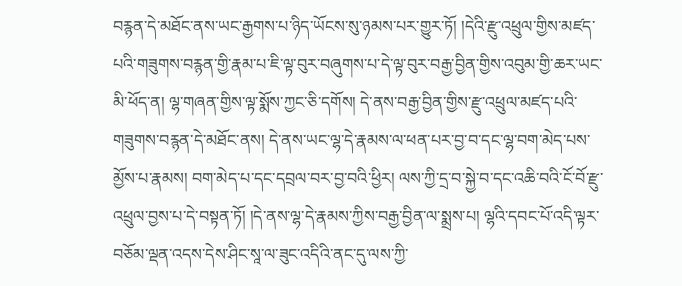བརྙན་དེ་མཐོང་ནས་ཡང་རྒྱགས་པ་ཉིད་ཡོངས་སུ་ཉམས་པར་གྱུར་ཏོ། །དེའི་རྫུ་འཕྲུལ་གྱིས་མཛད་པའི་གཟུགས་བརྙན་གྱི་རྣམ་པ་ཇི་ལྟ་བུར་བཞུགས་པ་དེ་ལྟ་བུར་བརྒྱ་བྱིན་གྱིས་འབུམ་གྱི་ཆར་ཡང་མི་ཕོད་ན། ལྷ་གཞན་གྱིས་ལྟ་སྨོས་ཀྱང་ཅི་དགོས། དེ་ནས་བརྒྱ་བྱིན་གྱིས་རྫུ་འཕྲུལ་མཛད་པའི་གཟུགས་བརྙན་དེ་མཐོང་ནས། དེ་ནས་ཡང་ལྷ་དེ་རྣམས་ལ་ཕན་པར་བྱ་བ་དང་ལྷ་བག་མེད་པས་མྱོས་པ་རྣམས། བག་མེད་པ་དང་དབྲལ་བར་བྱ་བའི་ཕྱིར། ལས་ཀྱི་དྲ་བ་སྐྱེ་བ་དང་འཆི་བའི་ངོ་བོ་རྫུ་འཕྲུལ་བྱས་པ་དེ་བསྟན་ཏོ། །དེ་ནས་ལྷ་དེ་རྣམས་ཀྱིས་བརྒྱ་བྱིན་ལ་སྨྲས་པ། ལྷའི་དབང་པོ་འདི་ལྟར་བཅོམ་ལྡན་འདས་དེས་ཤིང་སཱ་ལ་ཟུང་འདིའི་ནང་དུ་ལས་ཀྱི་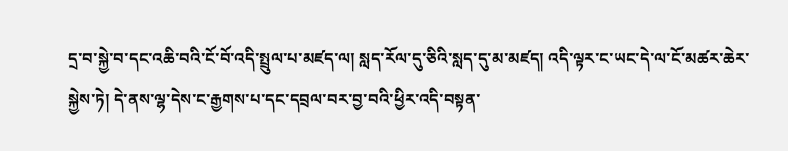དྲ་བ་སྐྱེ་བ་དང་འཆི་བའི་ངོ་བོ་འདི་སྤྲུལ་པ་མཛད་ལ། སླད་རོལ་དུ་ཅིའི་སླད་དུ་མ་མཛད། འདི་ལྟར་ང་ཡང་དེ་ལ་ངོ་མཚར་ཆེར་སྐྱེས་ཏེ། དེ་ནས་ལྷ་དེས་ང་རྒྱགས་པ་དང་དབྲལ་བར་བྱ་བའི་ཕྱིར་འདི་བསྟན་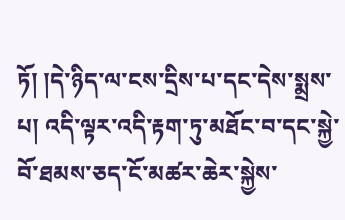ཏོ། །དེ་ཉིད་ལ་ངས་དྲིས་པ་དང་དེས་སྨྲས་པ། འདི་ལྟར་འདི་རྟག་ཏུ་མཐོང་བ་དང་སྐྱེ་བོ་ཐམས་ཅད་ངོ་མཚར་ཆེར་སྐྱེས་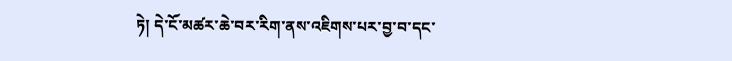ཏེ། དེ་ངོ་མཚར་ཆེ་བར་རིག་ནས་འཇིགས་པར་བྱ་བ་དང་